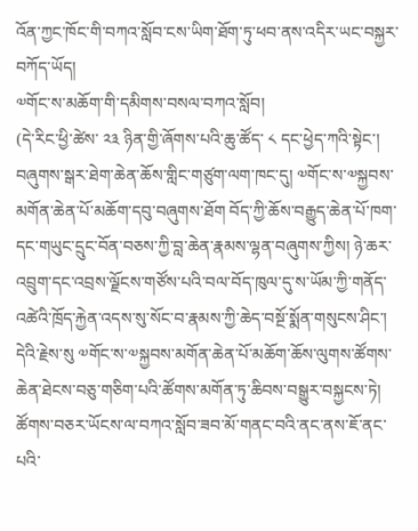འོན་ཀྱང་ཁོང་གི་བཀའ་སློབ་ངས་ཡིག་ཐོག་ཏུ་ཕབ་ནས་འདིར་ཡང་བསྐྱར་བཀོད་ཡོད།
༧གོང་ས་མཆོག་གི་དམིགས་བསལ་བཀའ་སློབ།
(དེ་རིང་ཕྱི་ཚེས་ ༢༣ ཉིན་གྱི་ཞོགས་པའི་ཆུ་ཚོད་ ༨ དང་ཕྱེད་ཀའི་སྟེང་། བཞུགས་སྒར་ཐེག་ཆེན་ཆོས་གླིང་གཙུག་ལག་ཁང་དུ། ༧གོང་ས་༧སྐྱབས་མགོན་ཆེན་པོ་མཆོག་དབུ་བཞུགས་ཐོག བོད་ཀྱི་ཆོས་བརྒྱུད་ཆེན་པོ་ཁག་དང་གཡུང་དྲུང་བོན་བཅས་ཀྱི་བླ་ཆེན་རྣམས་ལྷན་བཞུགས་ཀྱིས། ཉེ་ཆར་འབྲུག་དང་འབྲས་ལྗོངས་གཙོས་པའི་བལ་བོད་ཁུལ་དུ་ས་ཡོམ་ཀྱི་གནོད་འཚེའི་ཁྲོད་རྐྱེན་འདས་སུ་སོང་བ་རྣམས་ཀྱི་ཆེད་བསྔོ་སྨོན་གསུངས་ཤིང་། དེའི་རྗེས་སུ ༧གོང་ས་༧སྐྱབས་མགོན་ཆེན་པོ་མཆོག་ཆོས་ལུགས་ཚོགས་ཆེན་ཐེངས་བཅུ་གཅིག་པའི་ཚོགས་མགོན་ཏུ་ཆིབས་བསྒྱུར་བསྐྱངས་ཏེ། ཚོགས་བཅར་ཡོངས་ལ་བཀའ་སློབ་ཟབ་མོ་གནང་བའི་ནང་ནས་ཇོ་ནང་པའི་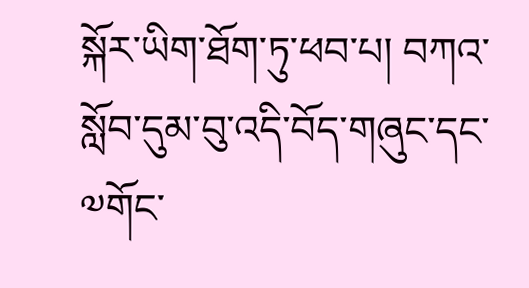སྐོར་ཡིག་ཐོག་ཏུ་ཕབ་པ། བཀའ་སློབ་དུམ་བུ་འདི་བོད་གཞུང་དང་༧གོང་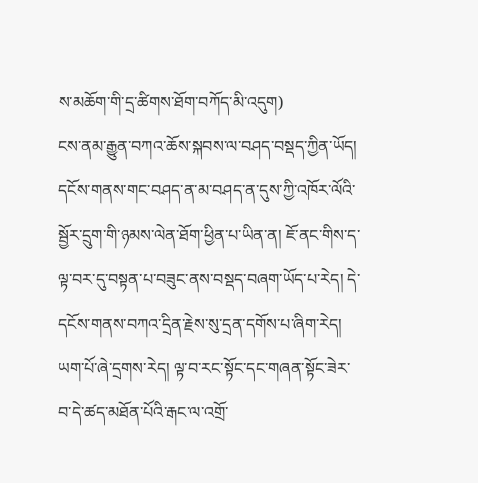ས་མཆོག་གི་དྲ་ཚིགས་ཐོག་བཀོད་མི་འདུག)
ངས་ནམ་རྒྱུན་བཀའ་ཆོས་སྐབས་ལ་བཤད་བསྡད་ཀྱིན་ཡོད། དངོས་གནས་གང་བཤད་ན་མ་བཤད་ན་དུས་ཀྱི་འཁོར་ལོའི་སྦྱོར་དྲུག་གི་ཉམས་ལེན་ཐོག་ཕྱིན་པ་ཡིན་ན། ཇོ་ནང་གིས་ད་ལྟ་བར་དུ་བསྟན་པ་བཟུང་ནས་བསྡད་བཞག་ཡོད་པ་རེད། དེ་དངོས་གནས་བཀའ་དྲིན་རྗེས་སུ་དྲན་དགོས་པ་ཞིག་རེད། ཡག་པོ་ཞེ་དྲགས་རེད། ལྟ་བ་རང་སྟོང་དང་གཞན་སྟོང་ཟེར་བ་དེ་ཚད་མཐོན་པོའི་རྒང་ལ་འགྲོ་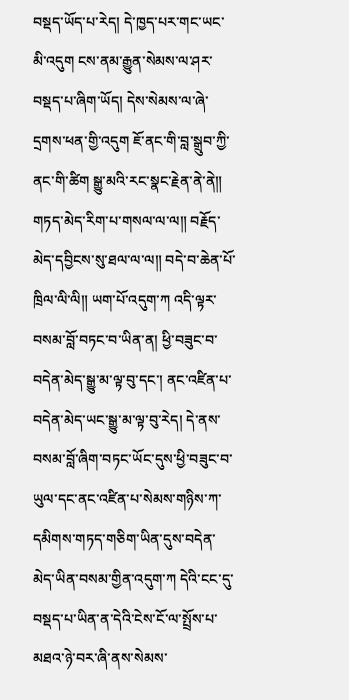བསྡད་ཡོད་པ་རེད། དེ་ཁྱད་པར་གང་ཡང་མི་འདུག ངས་ནམ་རྒྱུན་སེམས་ལ་ཤར་བསྡད་པ་ཞིག་ཡོད། དེས་སེམས་ལ་ཞེ་དྲགས་ཕན་གྱི་འདུག ཇོ་ནང་གི་བླ་སྒྲུབ་ཀྱི་ནང་གི་ཚིག སྒྱུ་མའི་རང་སྣང་རྗེན་ནེ་ནེ༎ གཏད་མེད་རིག་པ་གསལ་ལ་ལ༎ བརྗོད་མེད་དབྱིངས་སུ་ཐལ་ལ་ལ༎ བདེ་བ་ཆེན་པོ་ཁྲིལ་ལི་ལི༎ ཡག་པོ་འདུག་ཀ འདི་ལྟར་བསམ་བློ་བཏང་བ་ཡིན་ན། ཕྱི་བཟུང་བ་བདེན་མེད་སྒྱུ་མ་ལྟ་བུ་དང་། ནང་འཛིན་པ་བདེན་མེད་ཡང་སྒྱུ་མ་ལྟ་བུ་རེད། དེ་ནས་བསམ་བློ་ཞིག་བཏང་ཡོང་དུས་ཕྱི་བཟུང་བ་ཡུལ་དང་ནང་འཛིན་པ་སེམས་གཉིས་ཀ་དམིགས་གཏད་གཅིག་ཡིན་དུས་བདེན་མེད་ཡིན་བསམ་གྱིན་འདུག་ཀ དེའི་ངང་དུ་བསྡད་པ་ཡིན་ན་དེའི་ངེས་ངོ་ལ་སྤྲོས་པ་མཐའ་ཉེ་བར་ཞི་ནས་སེམས་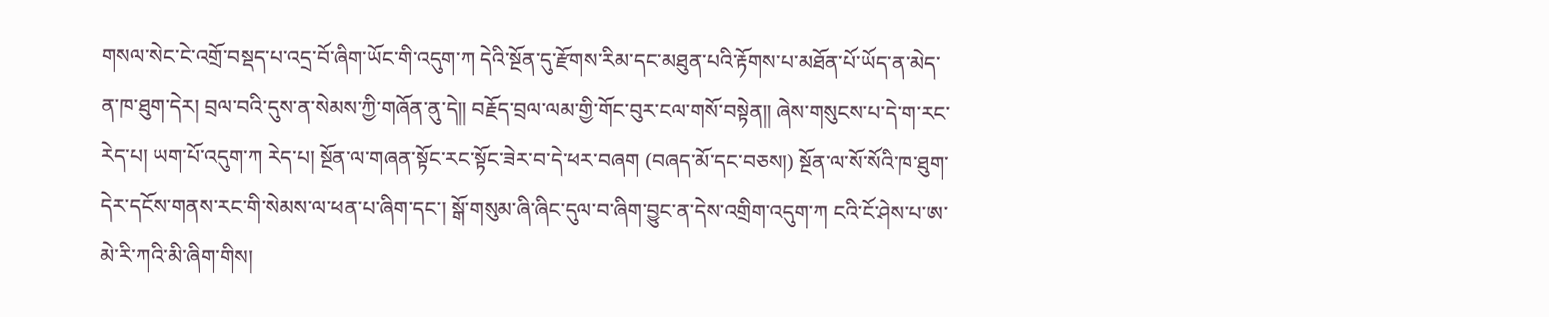གསལ་སེང་ངེ་འགྲོ་བསྡད་པ་འདྲ་བོ་ཞིག་ཡོང་གི་འདུག་ཀ དེའི་སྔོན་དུ་རྫོགས་རིམ་དང་མཐུན་པའི་རྟོགས་པ་མཐོན་པོ་ཡོད་ན་མེད་ན་ཁ་ཐུག་དེར། བྲལ་བའི་དུས་ན་སེམས་ཀྱི་གཞོན་ནུ་དེ༎ བརྗོད་བྲལ་ལམ་གྱི་གོང་བུར་ངལ་གསོ་བསྟེན༎ ཞེས་གསུངས་པ་དེ་ག་རང་རེད་པ། ཡག་པོ་འདུག་ཀ རེད་པ། སྔོན་ལ་གཞན་སྟོང་རང་སྟོང་ཟེར་བ་དེ་ཕར་བཞག (བཞད་མོ་དང་བཅས།) སྔོན་ལ་སོ་སོའི་ཁ་ཐུག་དེར་དངོས་གནས་རང་གི་སེམས་ལ་ཕན་པ་ཞིག་དང་། སྒོ་གསུམ་ཞི་ཞིང་དུལ་བ་ཞིག་བྱུང་ན་དེས་འགྲིག་འདུག་ཀ ངའི་ངོ་ཤེས་པ་ཨ་མེ་རི་ཀའི་མི་ཞིག་གིས།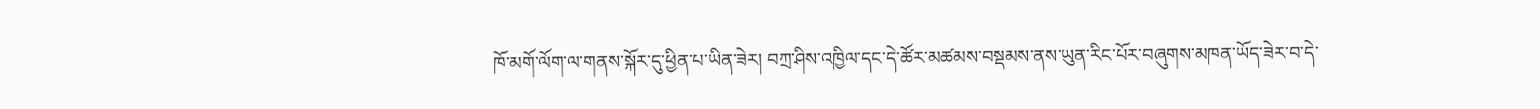ཁོ་མགོ་ལོག་ལ་གནས་སྐོར་དུ་ཕྱིན་པ་ཡིན་ཟེར། བཀྲ་ཤིས་འཁྱིལ་དང་དེ་ཚོར་མཚམས་བསྡམས་ནས་ཡུན་རིང་པོར་བཞུགས་མཁན་ཡོད་ཟེར་བ་དེ་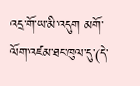འདྲ་གོ་ཡ་མི་འདུག མགོ་ལོག་འཛམ་ཐང་ཁུལ་དུ་(དེ་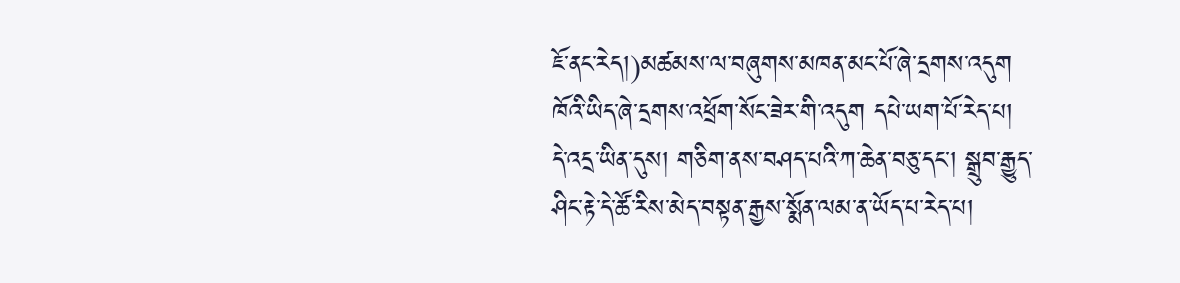ཇོ་ནང་རེད།)མཚམས་ལ་བཞུགས་མཁན་མང་པོ་ཞེ་དྲགས་འདུག ཁོའི་ཡིད་ཞེ་དྲགས་འཕྲོག་སོང་ཟེར་གི་འདུག དཔེ་ཡག་པོ་རེད་པ། དེ་འདྲ་ཡིན་དུས། གཅིག་ནས་བཤད་པའི་ཀ་ཆེན་བཅུ་དང་། སྒྲུབ་རྒྱུད་ཤིང་རྟེ་དེ་ཚོ་རིས་མེད་བསྟན་རྒྱས་སྨོན་ལམ་ན་ཡོད་པ་རེད་པ།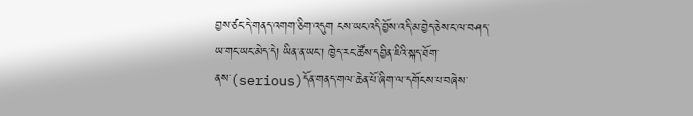བྱས་ཙང་དེ་གནད་འགག་ཅིག་འདུག ངས་ཡང་འདི་བྱོས་འདི་མ་བྱེད་ཅེས་ང་ལ་བཤད་ཡ་གང་ཡང་མེད་དེ། ཡིན་ན་ཡང་། ཁྱེད་རང་ཚོས་དབྱིན་ཇིའི་སྐད་ཐོག་ནས་(serious)དོན་གནད་གལ་ཆེན་པོ་ཞིག་ལ་དགོངས་པ་བཞེས་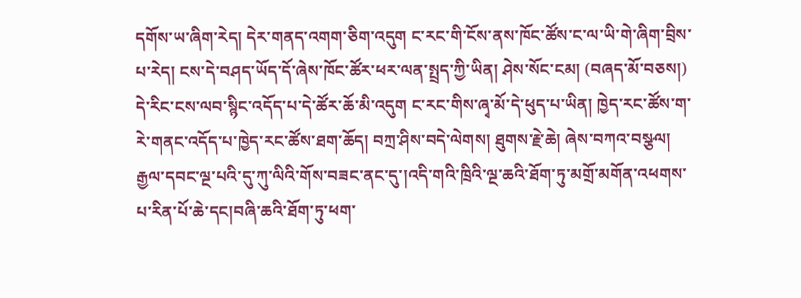དགོས་ཡ་ཞིག་རེད། དེར་གནད་འགག་ཅིག་འདུག ང་རང་གི་ངོས་ནས་ཁོང་ཚོས་ང་ལ་ཡི་གེ་ཞིག་བྲིས་པ་རེད། ངས་དེ་བཤད་ཡོད་དོ་ཞེས་ཁོང་ཚོར་ཕར་ལན་སྤྲད་ཀྱི་ཡིན། ཤེས་སོང་ངམ། (བཞད་མོ་བཅས།) དེ་རིང་ངས་ལབ་སྙིང་འདོད་པ་དེ་ཚོར་ཆོ་མི་འདུག ང་རང་གིས་ཞྭ་མོ་དེ་ཕུད་པ་ཡིན། ཁྱེད་རང་ཚོས་ག་རེ་གནང་འདོད་པ་ཁྱེད་རང་ཚོས་ཐག་ཆོད། བཀྲ་ཤིས་བདེ་ལེགས། ཐུགས་རྗེ་ཆེ། ཞེས་བཀའ་བསྩལ།
རྒྱལ་དབང་ལྔ་པའི་དུ་ཀུ་ལིའི་གོས་བཟང་ནང་དུ་།འདི་གའི་ཁྲིའི་ལྔ་ཆའི་ཐོག་ཏུ་མགྲོ་མགོན་འཕགས་པ་རིན་པོ་ཆེ་དང།བཞི་ཆའི་ཐོག་ཏུ་ཕག་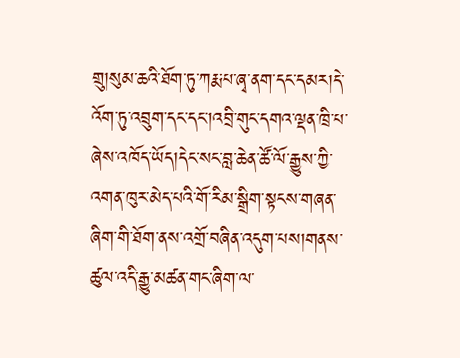གྲུ།སུམ་ཆའི་ཐོག་ཏུ་ཀརྨ་པ་ཞྭ་ནག་དང་དམར།དེ་འོག་ཏུ་འབྲུག་དང་དང་།འབྲི་གུང་དགའ་ལྡན་ཁྲི་པ་ཞེས་འཁོད་ཡོད།དེང་སང་བླ་ཆེན་ཚོ་ལོ་རྒྱུས་ཀྱི་འགན་ཁུར་མེད་པའི་གོ་རིམ་སྒྲིག་སྟངས་གཞན་ཞིག་གི་ཐོག་ནས་འགྲོ་བཞིན་འདུག་པས།གནས་ཚུལ་འདི་རྒྱུ་མཚན་གང་ཞིག་ལ་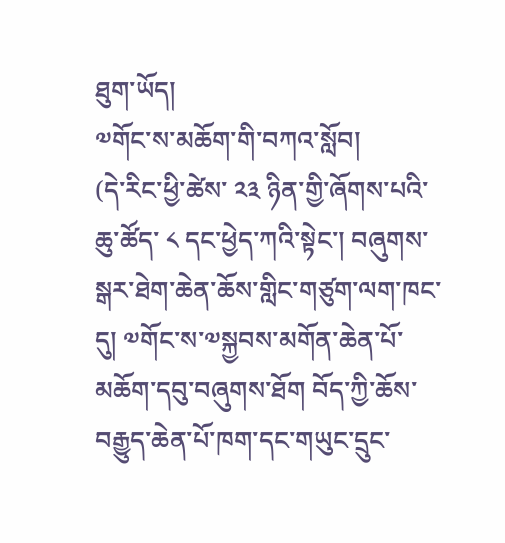ཐུག་ཡོད།
༧གོང་ས་མཆོག་གི་བཀའ་སློབ།
(དེ་རིང་ཕྱི་ཚེས་ ༢༣ ཉིན་གྱི་ཞོགས་པའི་ཆུ་ཚོད་ ༨ དང་ཕྱེད་ཀའི་སྟེང་། བཞུགས་སྒར་ཐེག་ཆེན་ཆོས་གླིང་གཙུག་ལག་ཁང་དུ། ༧གོང་ས་༧སྐྱབས་མགོན་ཆེན་པོ་མཆོག་དབུ་བཞུགས་ཐོག བོད་ཀྱི་ཆོས་བརྒྱུད་ཆེན་པོ་ཁག་དང་གཡུང་དྲུང་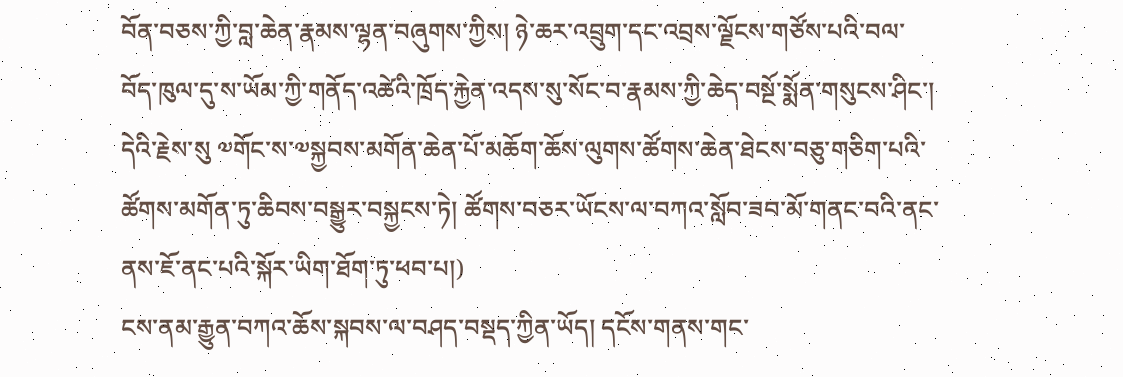བོན་བཅས་ཀྱི་བླ་ཆེན་རྣམས་ལྷན་བཞུགས་ཀྱིས། ཉེ་ཆར་འབྲུག་དང་འབྲས་ལྗོངས་གཙོས་པའི་བལ་བོད་ཁུལ་དུ་ས་ཡོམ་ཀྱི་གནོད་འཚེའི་ཁྲོད་རྐྱེན་འདས་སུ་སོང་བ་རྣམས་ཀྱི་ཆེད་བསྔོ་སྨོན་གསུངས་ཤིང་། དེའི་རྗེས་སུ ༧གོང་ས་༧སྐྱབས་མགོན་ཆེན་པོ་མཆོག་ཆོས་ལུགས་ཚོགས་ཆེན་ཐེངས་བཅུ་གཅིག་པའི་ཚོགས་མགོན་ཏུ་ཆིབས་བསྒྱུར་བསྐྱངས་ཏེ། ཚོགས་བཅར་ཡོངས་ལ་བཀའ་སློབ་ཟབ་མོ་གནང་བའི་ནང་ནས་ཇོ་ནང་པའི་སྐོར་ཡིག་ཐོག་ཏུ་ཕབ་པ།)
ངས་ནམ་རྒྱུན་བཀའ་ཆོས་སྐབས་ལ་བཤད་བསྡད་ཀྱིན་ཡོད། དངོས་གནས་གང་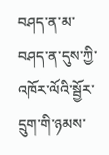བཤད་ན་མ་བཤད་ན་དུས་ཀྱི་འཁོར་ལོའི་སྦྱོར་དྲུག་གི་ཉམས་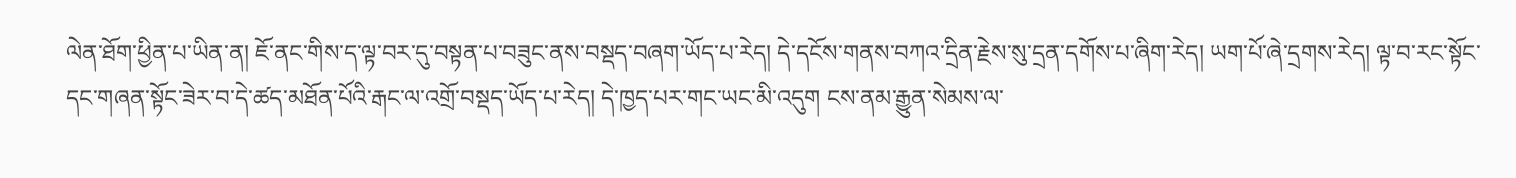ལེན་ཐོག་ཕྱིན་པ་ཡིན་ན། ཇོ་ནང་གིས་ད་ལྟ་བར་དུ་བསྟན་པ་བཟུང་ནས་བསྡད་བཞག་ཡོད་པ་རེད། དེ་དངོས་གནས་བཀའ་དྲིན་རྗེས་སུ་དྲན་དགོས་པ་ཞིག་རེད། ཡག་པོ་ཞེ་དྲགས་རེད། ལྟ་བ་རང་སྟོང་དང་གཞན་སྟོང་ཟེར་བ་དེ་ཚད་མཐོན་པོའི་རྒང་ལ་འགྲོ་བསྡད་ཡོད་པ་རེད། དེ་ཁྱད་པར་གང་ཡང་མི་འདུག ངས་ནམ་རྒྱུན་སེམས་ལ་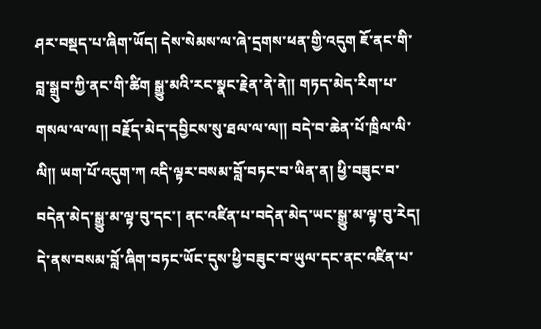ཤར་བསྡད་པ་ཞིག་ཡོད། དེས་སེམས་ལ་ཞེ་དྲགས་ཕན་གྱི་འདུག ཇོ་ནང་གི་བླ་སྒྲུབ་ཀྱི་ནང་གི་ཚིག སྒྱུ་མའི་རང་སྣང་རྗེན་ནེ་ནེ༎ གཏད་མེད་རིག་པ་གསལ་ལ་ལ༎ བརྗོད་མེད་དབྱིངས་སུ་ཐལ་ལ་ལ༎ བདེ་བ་ཆེན་པོ་ཁྲིལ་ལི་ལི༎ ཡག་པོ་འདུག་ཀ འདི་ལྟར་བསམ་བློ་བཏང་བ་ཡིན་ན། ཕྱི་བཟུང་བ་བདེན་མེད་སྒྱུ་མ་ལྟ་བུ་དང་། ནང་འཛིན་པ་བདེན་མེད་ཡང་སྒྱུ་མ་ལྟ་བུ་རེད། དེ་ནས་བསམ་བློ་ཞིག་བཏང་ཡོང་དུས་ཕྱི་བཟུང་བ་ཡུལ་དང་ནང་འཛིན་པ་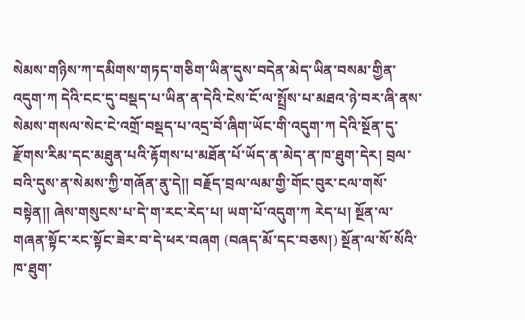སེམས་གཉིས་ཀ་དམིགས་གཏད་གཅིག་ཡིན་དུས་བདེན་མེད་ཡིན་བསམ་གྱིན་འདུག་ཀ དེའི་ངང་དུ་བསྡད་པ་ཡིན་ན་དེའི་ངེས་ངོ་ལ་སྤྲོས་པ་མཐའ་ཉེ་བར་ཞི་ནས་སེམས་གསལ་སེང་ངེ་འགྲོ་བསྡད་པ་འདྲ་བོ་ཞིག་ཡོང་གི་འདུག་ཀ དེའི་སྔོན་དུ་རྫོགས་རིམ་དང་མཐུན་པའི་རྟོགས་པ་མཐོན་པོ་ཡོད་ན་མེད་ན་ཁ་ཐུག་དེར། བྲལ་བའི་དུས་ན་སེམས་ཀྱི་གཞོན་ནུ་དེ༎ བརྗོད་བྲལ་ལམ་གྱི་གོང་བུར་ངལ་གསོ་བསྟེན༎ ཞེས་གསུངས་པ་དེ་ག་རང་རེད་པ། ཡག་པོ་འདུག་ཀ རེད་པ། སྔོན་ལ་གཞན་སྟོང་རང་སྟོང་ཟེར་བ་དེ་ཕར་བཞག (བཞད་མོ་དང་བཅས།) སྔོན་ལ་སོ་སོའི་ཁ་ཐུག་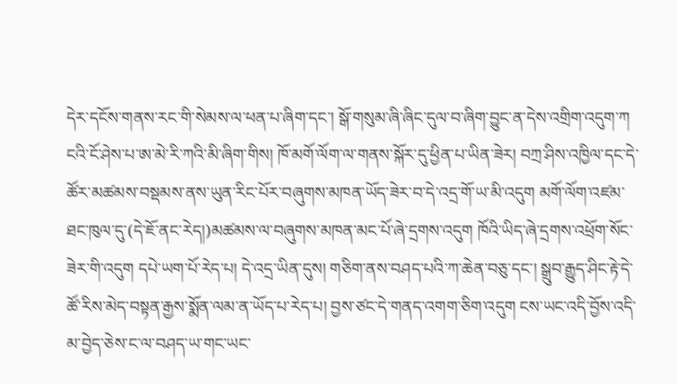དེར་དངོས་གནས་རང་གི་སེམས་ལ་ཕན་པ་ཞིག་དང་། སྒོ་གསུམ་ཞི་ཞིང་དུལ་བ་ཞིག་བྱུང་ན་དེས་འགྲིག་འདུག་ཀ ངའི་ངོ་ཤེས་པ་ཨ་མེ་རི་ཀའི་མི་ཞིག་གིས། ཁོ་མགོ་ལོག་ལ་གནས་སྐོར་དུ་ཕྱིན་པ་ཡིན་ཟེར། བཀྲ་ཤིས་འཁྱིལ་དང་དེ་ཚོར་མཚམས་བསྡམས་ནས་ཡུན་རིང་པོར་བཞུགས་མཁན་ཡོད་ཟེར་བ་དེ་འདྲ་གོ་ཡ་མི་འདུག མགོ་ལོག་འཛམ་ཐང་ཁུལ་དུ་(དེ་ཇོ་ནང་རེད།)མཚམས་ལ་བཞུགས་མཁན་མང་པོ་ཞེ་དྲགས་འདུག ཁོའི་ཡིད་ཞེ་དྲགས་འཕྲོག་སོང་ཟེར་གི་འདུག དཔེ་ཡག་པོ་རེད་པ། དེ་འདྲ་ཡིན་དུས། གཅིག་ནས་བཤད་པའི་ཀ་ཆེན་བཅུ་དང་། སྒྲུབ་རྒྱུད་ཤིང་རྟེ་དེ་ཚོ་རིས་མེད་བསྟན་རྒྱས་སྨོན་ལམ་ན་ཡོད་པ་རེད་པ། བྱས་ཙང་དེ་གནད་འགག་ཅིག་འདུག ངས་ཡང་འདི་བྱོས་འདི་མ་བྱེད་ཅེས་ང་ལ་བཤད་ཡ་གང་ཡང་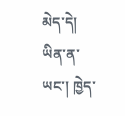མེད་དེ། ཡིན་ན་ཡང་། ཁྱེད་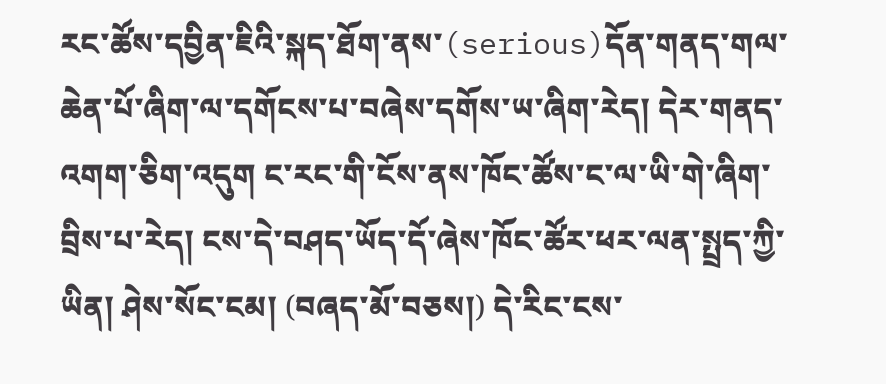རང་ཚོས་དབྱིན་ཇིའི་སྐད་ཐོག་ནས་(serious)དོན་གནད་གལ་ཆེན་པོ་ཞིག་ལ་དགོངས་པ་བཞེས་དགོས་ཡ་ཞིག་རེད། དེར་གནད་འགག་ཅིག་འདུག ང་རང་གི་ངོས་ནས་ཁོང་ཚོས་ང་ལ་ཡི་གེ་ཞིག་བྲིས་པ་རེད། ངས་དེ་བཤད་ཡོད་དོ་ཞེས་ཁོང་ཚོར་ཕར་ལན་སྤྲད་ཀྱི་ཡིན། ཤེས་སོང་ངམ། (བཞད་མོ་བཅས།) དེ་རིང་ངས་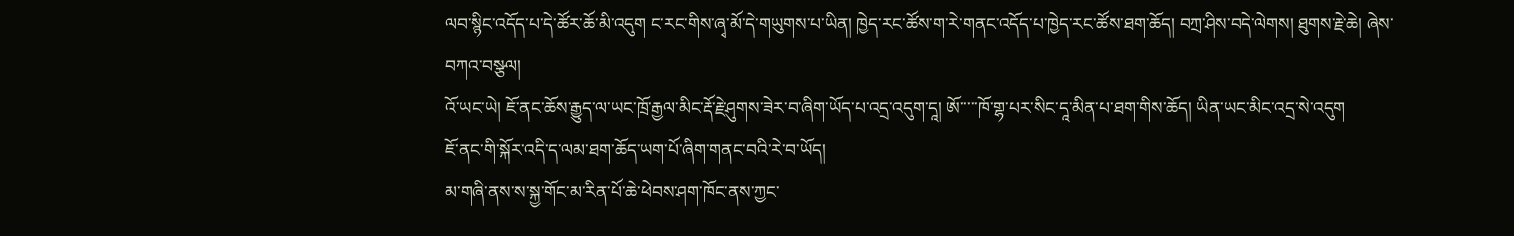ལབ་སྙིང་འདོད་པ་དེ་ཚོར་ཆོ་མི་འདུག ང་རང་གིས་ཞྭ་མོ་དེ་གཡུགས་པ་ཡིན། ཁྱེད་རང་ཚོས་ག་རེ་གནང་འདོད་པ་ཁྱེད་རང་ཚོས་ཐག་ཆོད། བཀྲ་ཤིས་བདེ་ལེགས། ཐུགས་རྗེ་ཆེ། ཞེས་བཀའ་བསྩལ།
འོ་ཡང་ཡེ། ཇོ་ནང་ཆོས་རྒྱུད་ལ་ཡང་ཁྲོ་རྒྱལ་མིང་རྡོ་རྗེ་ཤུགས་ཟེར་བ་ཞིག་ཡོད་པ་འདྲ་འདུག་དཱ། ཨོ་་་་་ཁོ་གྷ་པར་སིང་དཱ་མིན་པ་ཐག་གིས་ཆོད། ཡིན་ཡང་མིང་འདྲ་སེ་འདུག
ཇོ་ནང་གི་སྐོར་འདི་ད་ལམ་ཐག་ཆོད་ཡག་པོ་ཞིག་གནང་བའི་རེ་བ་ཡོད།
མ་གཞི་ནས་ས་སྐྱ་གོང་མ་རིན་པོ་ཆེ་ཕེབས་ཤག་ཁོང་ནས་ཀྱང་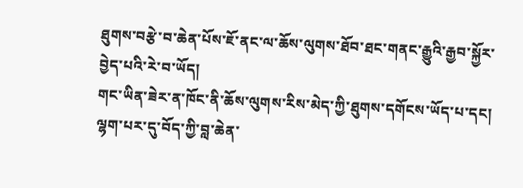ཐུགས་བརྩེ་བ་ཆེན་པོས་ཇོ་ནང་ལ་ཆོས་ལུགས་ཐོབ་ཐང་གནང་རྒྱུའི་རྒྱབ་སྐྱོར་བྱེད་པའི་རེ་བ་ཡོད།
གང་ཡིན་ཟེར་ན་ཁོང་ནི་ཆོས་ལུགས་རིས་མེད་ཀྱི་ཐུགས་དགོངས་ཡོད་པ་དང། ལྷག་པར་དུ་བོད་ཀྱི་བླ་ཆེན་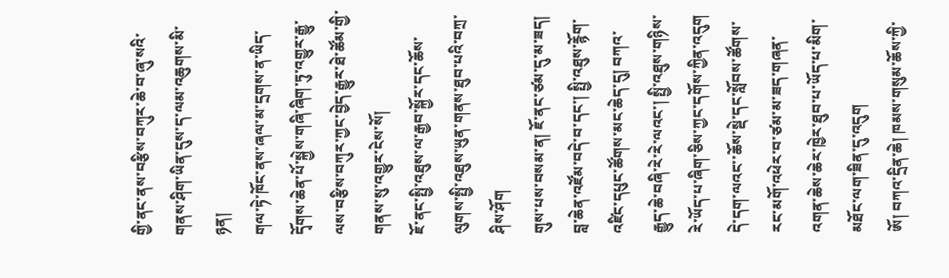གྱི་ནང་ནས་བརྩིས་བཀུར་ཆེ་བ་ཞུ་སའི་གནས་ཤིག་ཡིན་དུས་ད་ལམ་འཆུགས་མི་ཉན།
གལ་ཏེ་ཁོང་ནས་ཞལ་མ་དྲགས་ན་ཡིད་དྭོགས་ཆེན་པོ་སྐྱེས་གཞི་ཞིག་ཏུ་འགྱུར་རྒྱུ་ལས་བརྩིས་བཀུར་ཀྱང་བྱེད་རྒྱུར་ཐེ་ཚོམ་གྱི་གནས་སུ་འགྱུར་ངེས་སོ།
ཇོ་ནང་སྤྱི་འཐུས་ལ་རྒྱབ་སྐྱོར་དང་ཆོས་ལུགས་སྤྱི་འཐུས་ཡུན་གནས་ཐུབ་པའི་བཀྲ་ཤིས་ཤོག
གུས་པས་བསམ་ན། ཇོ་ནང་ཙམ་དུ་མ་ཟད། བླ་ཆེན་འཛོམ་བདེ་བ་དང་། སྤྱི་འཐུས་རྙོག་འཛིང་དཔུང་ཚོགས་མང་ཆེད་དུ། བཀའ་རྒྱུད་ཆེ་བཞི་རེ་རེ་ལའང་། སྤྱི་འཐུས་གཉིས་རེ་ཡོད་པ་ཞིག་ཅིས་ཀྱང་དགོས་ཀྱིན་འདུག དེ་དག་ལའང་་ཆོས་སྡེ་དང་སློབས་ཚོགས་རང་མགོ་འཕེར་བ་ཙམ་མ་ཟད་གཞན་འགན་ཆེས་ཆེར་ཁྱེར་ཐུབ་པ་ཡོད་པ་མིག་མཐོང་ལག་ཟིན་དུ་འདུག
ཨོ། བཀའ་དྲིན་ཆེ། ཁམས་གསུམ་ཆོས་ཀྱི་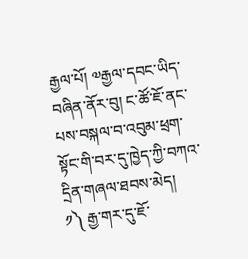རྒྱལ་པོ། ༧རྒྱལ་དབང་ཡིད་བཞིན་ནོར་བུ། ང་ཚོ་ཇོ་ནང་པས་བསྐལ་བ་འབུམ་ཕྲག་སྟོང་གི་བར་དུ་ཁྱེད་ཀྱི་བཀའ་དྲིན་གཞལ་ཐབས་མེད།
༡༽ རྒྱ་གར་དུ་ཇོ་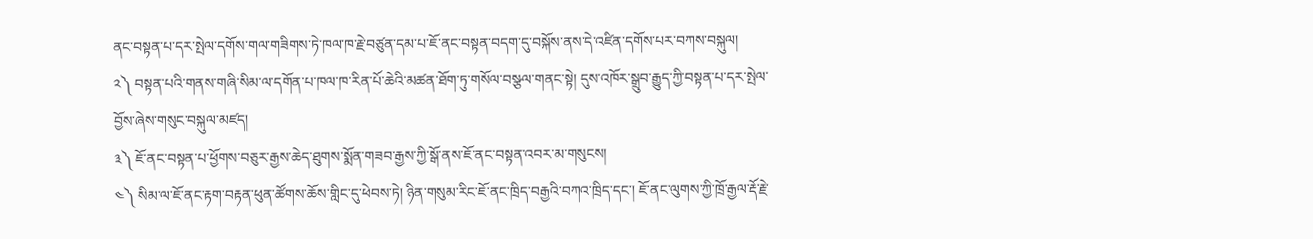ནང་བསྟན་པ་དར་སྤེལ་དགོས་གལ་གཟིགས་ཏེ་ཁལ་ཁ་རྗེ་བཙུན་དམ་པ་ཇོ་ནང་བསྟན་བདག་དུ་བསྐོས་ནས་དེ་འཛིན་དགོས་པར་བཀས་བསྐུལ།
༢༽ བསྟན་པའི་གནས་གཞི་སིམ་ལ་དགོན་པ་ཁལ་ཁ་རིན་པོ་ཆེའི་མཚན་ཐོག་ཏུ་གསོལ་བསྩལ་གནང་སྟེ། དུས་འཁོར་སྒྲུབ་རྒྱུད་ཀྱི་བསྟན་པ་དར་སྤེལ་བྱོས་ཞེས་གསུང་བསྐུལ་མཛད།
༣༽ ཇོ་ནང་བསྟན་པ་ཕྱོགས་བཅུར་རྒྱས་ཆེད་ཐུགས་སྨོན་གཟབ་རྒྱས་ཀྱི་སྒོ་ནས་ཇོ་ནང་བསྟན་འབར་མ་གསུངས།
༤༽ སིམ་ལ་ཇོ་ནང་རྟག་བརྟན་ཕུན་ཚོགས་ཆོས་གླིང་དུ་ཕེབས་ཏེ། ཉིན་གསུམ་རིང་ཇོ་ནང་ཁྲིད་བརྒྱའི་བཀའ་ཁྲིད་དང་། ཇོ་ནང་ལུགས་ཀྱི་ཁྲོ་རྒྱལ་རྡོ་རྗེ་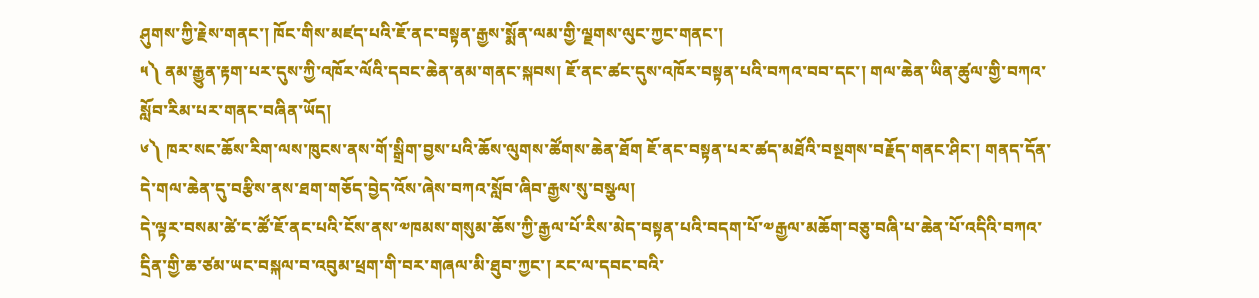ཤུགས་ཀྱི་རྗེས་གནང་། ཁོང་གིས་མཛད་པའི་ཇོ་ནང་བསྟན་རྒྱས་སྨོན་ལམ་གྱི་ལྗགས་ལུང་ཀྱང་གནང་།
༥༽ ནམ་རྒྱུན་རྟག་པར་དུས་ཀྱི་འཁོར་ལོའི་དབང་ཆེན་ནམ་གནང་སྐབས། ཇོ་ནང་ཚང་དུས་འཁོར་བསྟན་པའི་བཀའ་བབ་དང་། གལ་ཆེན་ཡིན་ཚུལ་གྱི་བཀའ་སློབ་རིམ་པར་གནང་བཞིན་ཡོད།
༦༽ ཁར་སང་ཆོས་རིག་ལས་ཁུངས་ནས་གོ་སྒྲིག་བྱས་པའི་ཆོས་ལུགས་ཚོགས་ཆེན་ཐོག ཇོ་ནང་བསྟན་པར་ཚད་མཐོའི་བསྔགས་བརྗོད་གནང་ཤིང་། གནད་དོན་དེ་གལ་ཆེན་དུ་བརྩིས་ནས་ཐག་གཅོད་བྱེད་འོས་ཞེས་བཀའ་སློབ་ཞིབ་རྒྱས་སུ་བསྩལ།
དེ་ལྟར་བསམ་ཚེ་ང་ཚོ་ཇོ་ནང་པའི་ངོས་ནས་༧ཁམས་གསུམ་ཆོས་ཀྱི་རྒྱལ་པོ་རིས་མེད་བསྟན་པའི་བདག་པོ་༧རྒྱལ་མཆོག་བཅུ་བཞི་པ་ཆེན་པོ་འདིའི་བཀའ་དྲིན་གྱི་ཆ་ཙམ་ཡང་བསྐལ་བ་འབུམ་ཕྲག་གི་བར་གཞལ་མི་ཐུབ་ཀྱང་། རང་ལ་དབང་བའི་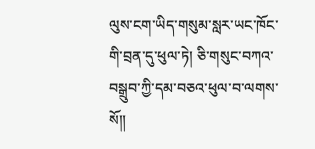ལུས་ངག་ཡིད་གསུམ་སླར་ཡང་ཁོང་གི་བྲན་དུ་ཕུལ་ཏེ། ཅི་གསུང་བཀའ་བསྒྲུབ་ཀྱི་དམ་བཅའ་ཕུལ་བ་ལགས་སོ༎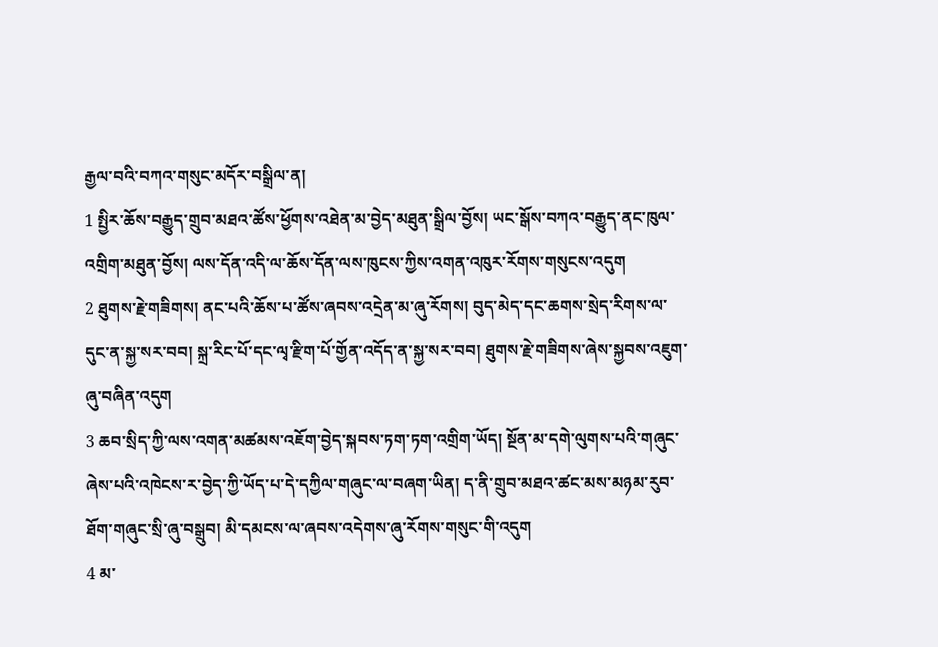རྒྱལ་བའི་བཀའ་གསུང་མདོར་བསྒྲིལ་ན།
1 སྤྱིར་ཆོས་བརྒྱུད་གྲུབ་མཐའ་ཚོས་ཕྱོགས་འཐེན་མ་བྱེད་མཐུན་སྒྲིལ་བྱོས། ཡང་སྒོས་བཀའ་བརྒྱུད་ནང་ཁུལ་འགྲིག་མཐུན་བྱོས། ལས་དོན་འདི་ལ་ཆོས་དོན་ལས་ཁུངས་ཀྱིས་འགན་འཁུར་རོགས་གསུངས་འདུག
2 ཐུགས་རྗེ་གཟིགས། ནང་པའི་ཆོས་པ་ཚོས་ཞབས་འདྲེན་མ་ཞུ་རོགས། བུད་མེད་དང་ཆགས་སྲེད་རིགས་ལ་དུང་ན་སྐྱ་སར་བབ། སྐྲ་རིང་པོ་དང་ལྭ་རྫིག་པོ་གྱོན་འདོད་ན་སྐྱ་སར་བབ། ཐུགས་རྗེ་གཟིགས་ཞེས་སྐྱབས་འཇུག་ཞུ་བཞིན་འདུག
3 ཆབ་སྲིད་ཀྱི་ལས་འགན་མཚམས་འཇོག་བྱེད་སྐབས་ཏག་ཏག་འགྲིག་ཡོད། སྔོན་མ་དགེ་ལུགས་པའི་གཞུང་ཞེས་པའི་འཁེངས་ར་བྱེད་ཀྱི་ཡོད་པ་དེ་དཀྱིལ་གཞུང་ལ་བཞག་ཡིན། ད་ནི་གྲུབ་མཐའ་ཚང་མས་མཉམ་རུབ་ཐོག་གཞུང་སྲི་ཞུ་བསྒྲུབ། མི་དམངས་ལ་ཞབས་འདེགས་ཞུ་རོགས་གསུང་གི་འདུག
4 མ་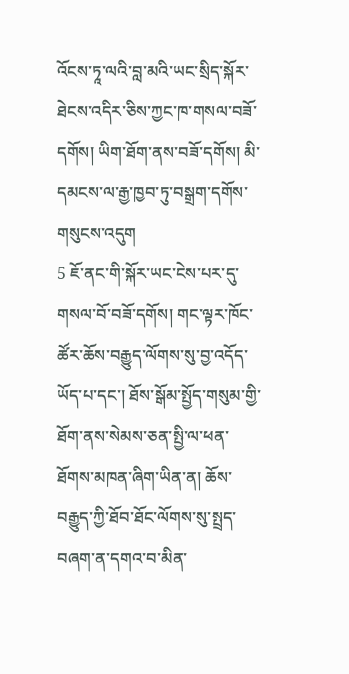འོངས་ཏཱ་ལའི་བླ་མའི་ཡང་སྲིད་སྐོར་ཐེངས་འདིར་ཅིས་ཀྱང་ཁ་གསལ་བཟོ་དགོས། ཡིག་ཐོག་ནས་བཟོ་དགོས། མི་དམངས་ལ་རྒྱ་ཁྱབ་ཏུ་བསྒྲག་དགོས་གསུངས་འདུག
5 ཇོ་ནང་གི་སྐོར་ཡང་ངེས་པར་དུ་གསལ་བོ་བཟོ་དགོས། གང་ལྟར་ཁོང་ཚོར་ཆོས་བརྒྱུད་ལོགས་སུ་བྱ་འདོད་ཡོད་པ་དང་། ཐོས་སྒོམ་སྤྱོད་གསུམ་གྱི་ཐོག་ནས་སེམས་ཅན་སྤྱི་ལ་ཕན་ཐོགས་མཁན་ཞིག་ཡིན་ན། ཆོས་བརྒྱུད་ཀྱི་ཐོབ་ཐོང་ལོགས་སུ་སྤྲད་བཞག་ན་དགའ་བ་མིན་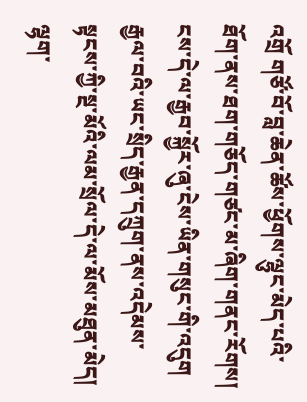འགྲོ གཙོ་བོ་བླ་ཆེན་ཚོས་ཕྱོགས་ལྷུང་མེད་པའི་ཐོག་ནས་ཐག་གཅོད་གཙང་མ་ཞིག་གནང་རོགས། ངས་དེ་ལ་རྒྱབ་སྐྱོར་ཞུ་ངེས་ཡིན་གསུང་གི་འདུག
རྒྱལ་བའི་ཡང་སྲིད་རྒྱན་དཀྲུག་ནས་འདེམས་སྟངས་ཀྱི་སྔ་མོའི་ལམ་སྲོལ་དེ་ལ་མོས་མཐུན་མེད། ལྷག་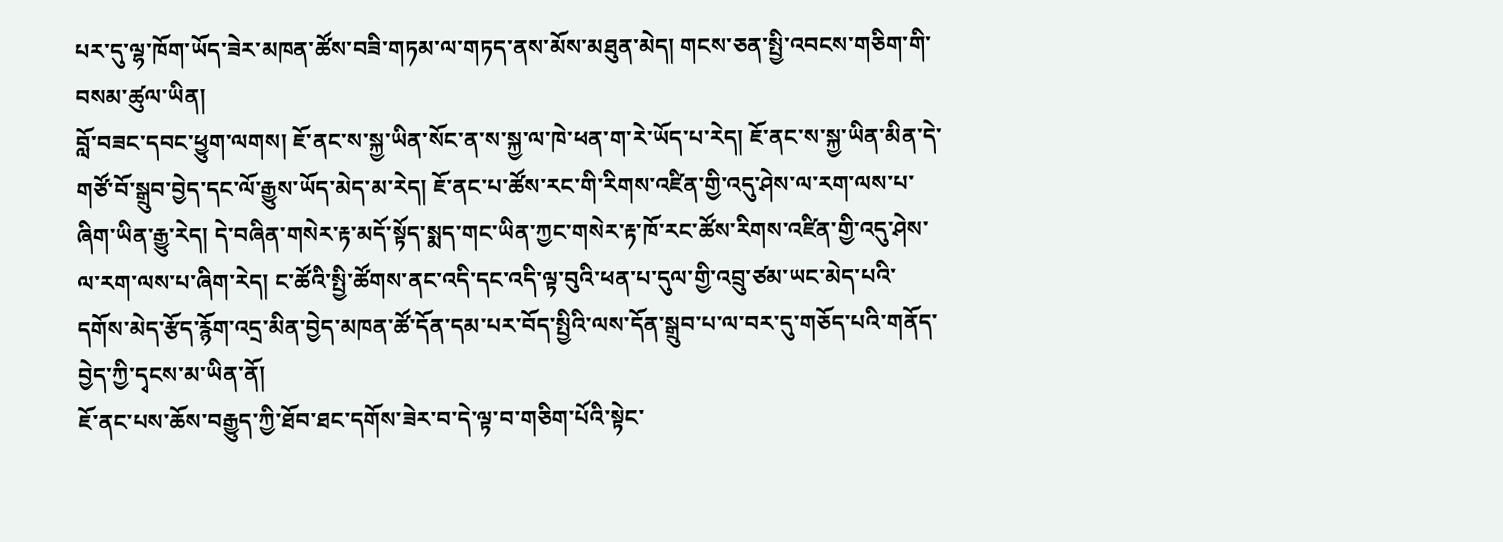པར་དུ་ལྷ་ཁོག་ཡོད་ཟེར་མཁན་ཚོས་བཟི་གཏམ་ལ་གཏད་ནས་མོས་མཐུན་མེད། གངས་ཅན་སྤྱི་འབངས་གཅིག་གི་བསམ་ཚུལ་ཡིན།
བློ་བཟང་དབང་ཕྱུག་ལགས། ཇོ་ནང་ས་སྐྱ་ཡིན་སོང་ན་ས་སྐྱ་ལ་ཁེ་ཕན་ག་རེ་ཡོད་པ་རེད། ཇོ་ནང་ས་སྐྱ་ཡིན་མིན་དེ་གཙོ་བོ་སྒྲུབ་བྱེད་དང་ལོ་རྒྱུས་ཡོད་མེད་མ་རེད། ཇོ་ནང་པ་ཚོས་རང་གི་རིགས་འཛིན་གྱི་འདུ་ཤེས་ལ་རག་ལས་པ་ཞིག་ཡིན་རྒྱུ་རེད། དེ་བཞིན་གསེར་རྟ་མདོ་སྟོད་སྨད་གང་ཡིན་ཀྱང་གསེར་རྟ་ཁོ་རང་ཚོས་རིགས་འཛིན་གྱི་འདུ་ཤེས་ལ་རག་ལས་པ་ཞིག་རེད། ང་ཚོའི་སྤྱི་ཚོགས་ནང་འདི་དང་འདི་ལྟ་བུའི་ཕན་པ་དུལ་གྱི་འབྲུ་ཙམ་ཡང་མེད་པའི་དགོས་མེད་རྩོད་རྙོག་འདྲ་མིན་བྱེད་མཁན་ཚོ་དོན་དམ་པར་བོད་སྤྱིའི་ལས་དོན་སྒྲུབ་པ་ལ་བར་དུ་གཅོད་པའི་གནོད་བྱེད་ཀྱི་དྭངས་མ་ཡིན་ནོ།
ཇོ་ནང་པས་ཆོས་བརྒྱུད་ཀྱི་ཐོབ་ཐང་དགོས་ཟེར་བ་དེ་ལྟ་བ་གཅིག་པོའི་སྟེང་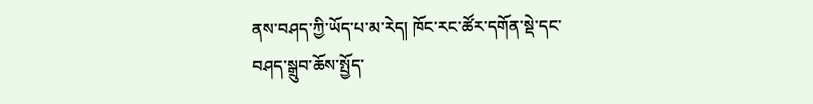ནས་བཤད་ཀྱི་ཡོད་པ་མ་རེད། ཁོང་རང་ཚོར་དགོན་སྡེ་དང་བཤད་སྒྲུབ་ཆོས་སྤྱོད་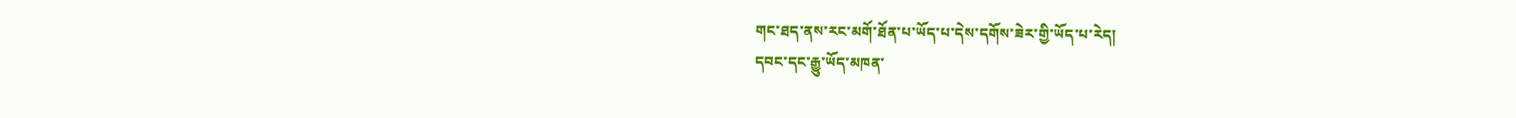གང་ཐད་ནས་རང་མགོ་ཐོན་པ་ཡོད་པ་དེས་དགོས་ཟེར་གྱི་ཡོད་པ་རེད།
དབང་དང་རྒྱུ་ཡོད་མཁན་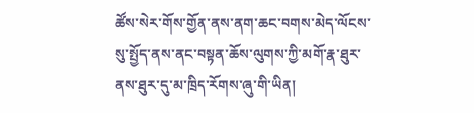ཚོས་སེར་གོས་གྱོན་ནས་ནག་ཆང་བགས་མེད་ལོངས་སུ་སྤྱོད་ནས་ནང་བསྟན་ཆོས་ལུགས་ཀྱི་མགོ་རྣ་ཐུར་ནས་ཐུར་དུ་མ་ཁྲིད་རོགས་ཞུ་གི་ཡིན།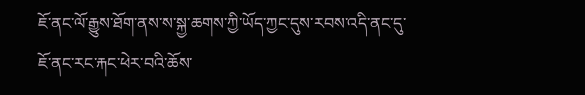ཇོ་ནང་ལོ་རྒྱུས་ཐོག་ནས་ས་སྐྱ་ཆགས་ཀྱི་ཡོད་ཀྱང་དུས་རབས་འདི་ནང་དུ་ཇོ་ནང་རང་རྐང་ཕེར་བའི་ཆོས་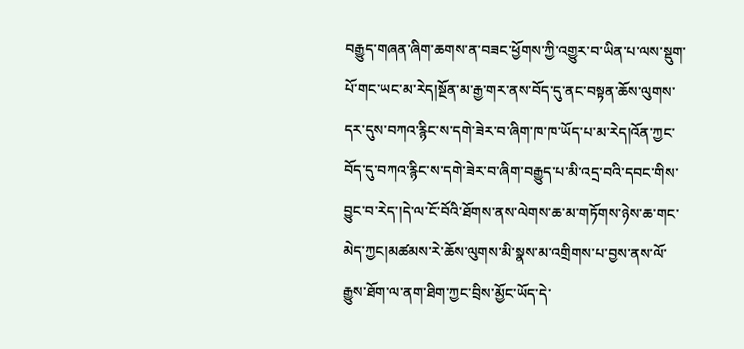བརྒྱུད་གཞན་ཞིག་ཆགས་ན་བཟང་ཕྱོགས་ཀྱི་འགྱུར་བ་ཡིན་པ་ལས་སྡུག་པོ་གང་ཡང་མ་རེད།སྔོན་མ་རྒྱ་གར་ནས་བོད་དུ་ནང་བསྟན་ཆོས་ལུགས་དར་དུས་བཀའ་རྙིང་ས་དགེ་ཟེར་བ་ཞིག་ཁ་ཁ་ཡོད་པ་མ་རེད།འོན་ཀྱང་བོད་དུ་བཀའ་རྙིང་ས་དགེ་ཟེར་བ་ཞིག་བརྒྱུད་པ་མི་འདྲ་བའི་དབང་གིས་བྱུང་བ་རེད་།དེ་ལ་ངོ་བོའི་ཐོགས་ནས་ལེགས་ཆ་མ་གཏོགས་ཉེས་ཆ་གང་མེད་ཀྱང།མཚམས་རེ་ཆོས་ལུགས་མི་སྣས་མ་འགྲིགས་པ་བྱས་ནས་ལོ་རྒྱུས་ཐོག་ལ་ནག་ཐིག་ཀྱང་བྲིས་མྱོང་ཡོད་དེ་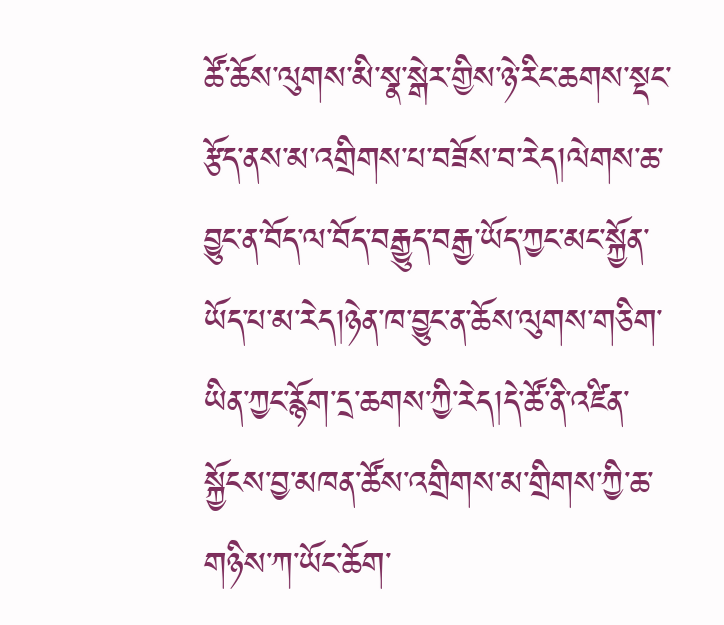ཚོ་ཆོས་ལུགས་མི་སྣ་སྒེར་གྱིས་ཉེ་རིང་ཆགས་སྡང་རྩོད་ནས་མ་འགྲིགས་པ་བཟོས་བ་རེད།ལེགས་ཆ་བྱུང་ན་བོད་ལ་བོད་བརྒྱུད་བརྒྱ་ཡོད་ཀྱང་མང་སྐྱོན་ཡོད་པ་མ་རེད།ཉེན་ཁ་བྱུང་ན་ཆོས་ལུགས་གཅིག་ཡིན་ཀྱང་རྙོག་དྲ་ཆགས་ཀྱི་རེད།དེ་ཚོ་ནི་འཛིན་སྐྱོངས་བྱ་མཁན་ཚོས་འགྲིགས་མ་གྲིགས་ཀྱི་ཆ་གཉིས་ཀ་ཡོང་ཆོག་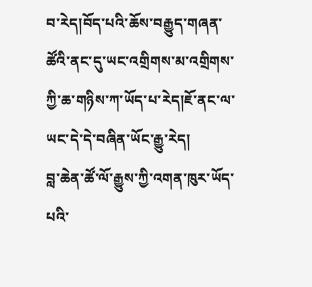བ་རེད།བོད་པའི་ཆོས་བརྒྱུད་གཞན་ཚོའི་ནང་དུ་ཡང་འགྲིགས་མ་འགྲིགས་ཀྱི་ཆ་གཉིས་ཀ་ཡོད་པ་རེད།ཇོ་ནང་ལ་ཡང་དེ་དེ་བཞིན་ཡོང་རྒྱུ་རེད།
བླ་ཆེན་ཚོ་ལོ་རྒྱུས་ཀྱི་འགན་ཁུར་ཡོད་པའི་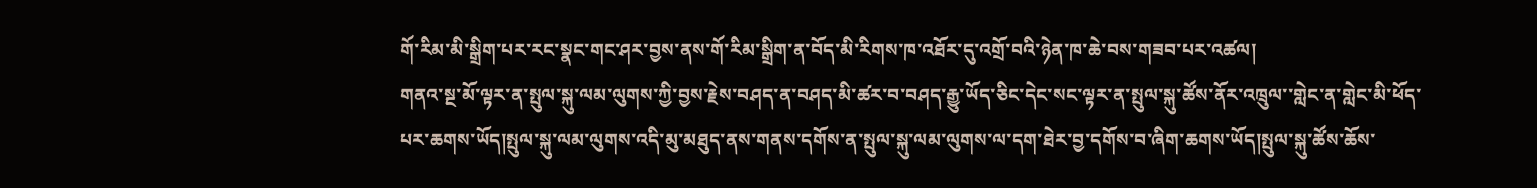གོ་རིམ་མི་སྒྲིག་པར་རང་སྣང་གང་ཤར་བྱས་ནས་གོ་རིམ་སྒྲིག་ན་བོད་མི་རིགས་ཁ་འཐོར་དུ་འགྲོ་བའི་ཉེན་ཁ་ཆེ་བས་གཟབ་པར་འཚལ།
གནའ་སྔ་མོ་ལྟར་ན་སྤུལ་སྐུ་ལམ་ལུགས་ཀྱི་བྱས་རྗེས་བཤད་ན་བཤད་མི་ཚར་བ་བཤད་རྒྱུ་ཡོད་ཅིང་དེང་སང་ལྟར་ན་སྤུལ་སྐུ་ཚོས་ནོར་འཁྲུལ་་གླེང་ན་གླེང་མི་ཕོད་པར་ཆགས་ཡོད།སྤུལ་སྐུ་ལམ་ལུགས་འདི་མུ་མཐུད་ནས་གནས་དགོས་ན་སྤུལ་སྐུ་ལམ་ལུགས་ལ་དག་ཐེར་བྱ་དགོས་བ་ཞིག་ཆགས་ཡོད།སྤུལ་སྐུ་ཚོས་ཆོས་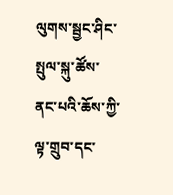ལུགས་སྦྱང་ཤིང་སྤུལ་སྐུ་ཚོས་ནང་པའི་ཆོས་ཀྱི་ལྟ་གྲུབ་དང་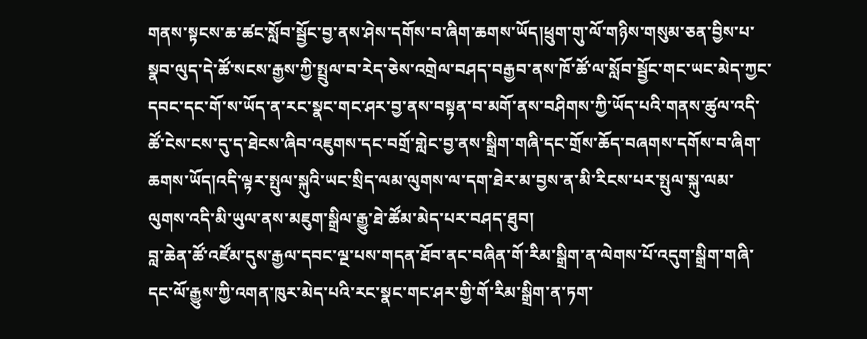གནས་སྟངས་ཆ་ཚང་སློབ་སྦྱོང་བྱ་ནས་ཤེས་དགོས་བ་ཞིག་ཆགས་ཡོད།ཕྲུག་གུ་ལོ་གཉིས་གསུམ་ཅན་བྱིས་པ་སྣབ་ལུད་དེ་ཚོ་སངས་རྒྱས་ཀྱི་སྤྲུལ་བ་རེད་ཅེས་འགྲེལ་བཤད་བརྒྱབ་ནས་ཁོ་ཚོ་ལ་སློབ་སྦྱོང་གང་ཡང་མེད་ཀྱང་དབང་དང་གོ་ས་ཡོད་ན་རང་སྣང་གང་ཤར་བྱ་ནས་བསྟན་བ་མགོ་ནས་བཤིགས་ཀྱི་ཡོད་པའི་གནས་ཚུལ་འདི་ཚོ་ངེས་ངས་དུ་ད་ཐེངས་ཞིབ་འཇུགས་དང་བགྲོ་གླེང་བྱ་ནས་སྒྲིག་གཞི་དང་གྲོས་ཆོད་བཞགས་དགོས་བ་ཞིག་ཆགས་ཡོད།འདི་ལྟར་སྤུལ་སྐུའི་ཡང་སྲིད་ལམ་ལུགས་ལ་དག་ཐེར་མ་བྱས་ན་མི་རིངས་པར་སྤུལ་སྐུ་ལམ་ལུགས་འདི་མི་ཡུལ་ནས་མཇུག་སྒྲིལ་རྒྱུ་ཐེ་ཚོམ་མེད་པར་བཤད་ཐུབ།
བླ་ཆེན་ཚོ་འཛོམ་དུས་རྒྱལ་དབང་ལྔ་པས་གདན་ཐོབ་ནང་བཞིན་གོ་རིམ་སྒྲིག་ན་ལེགས་པོ་འདུག་སྒྲིག་གཞི་དང་ལོ་རྒྱུས་ཀྱི་འགན་ཁུར་མེད་པའི་རང་སྣང་གང་ཤར་གྱི་གོ་རིམ་སྒྲིག་ན་ཏག་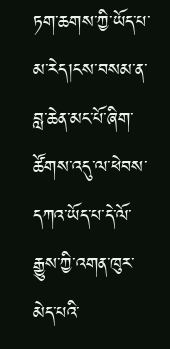ཏག་ཆགས་ཀྱི་ཡོད་པ་མ་རེད།ངས་བསམ་ན་བླ་ཆེན་མང་པོ་ཞིག་ཚོགས་འདུ་ལ་ཕེབས་དཀའ་ཡོད་པ་དེ་ལོ་རྒྱུས་ཀྱི་འགན་ཁུར་མེད་པའི་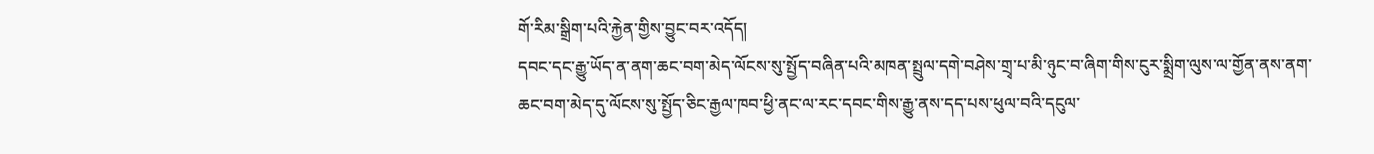གོ་རིམ་སྒྲིག་པའི་རྐྱེན་གྱིས་བྱུང་བར་འདོད།
དབང་དང་རྒྱུ་ཡོད་ན་ནག་ཆང་བག་མེད་ལོངས་སུ་སྤྱོད་བཞིན་པའི་མཁན་སྤྲུལ་དགེ་བཤེས་གྲྭ་པ་མི་ཉུང་བ་ཞིག་གིས་ངུར་སྨྲིག་ལུས་ལ་གྱོན་ནས་ནག་ཆང་བག་མེད་དུ་ལོངས་སུ་སྤྱོད་ཅིང་རྒྱལ་ཁབ་ཕྱི་ནང་ལ་རང་དབང་གིས་རྒྱུ་ནས་དད་པས་ཕུལ་བའི་དངུལ་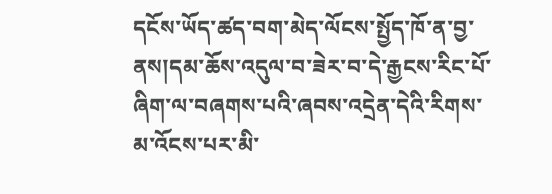དངོས་ཡོད་ཚད་བག་མེད་ལོངས་སྤྱོད་ཁོ་ན་བྱ་ནས།དམ་ཆོས་འདུལ་བ་ཟེར་བ་དེ་རྒྱངས་རིང་པོ་ཞིག་ལ་བཞགས་པའི་ཞབས་འདྲེན་དེའི་རིགས་མ་འོངས་པར་མི་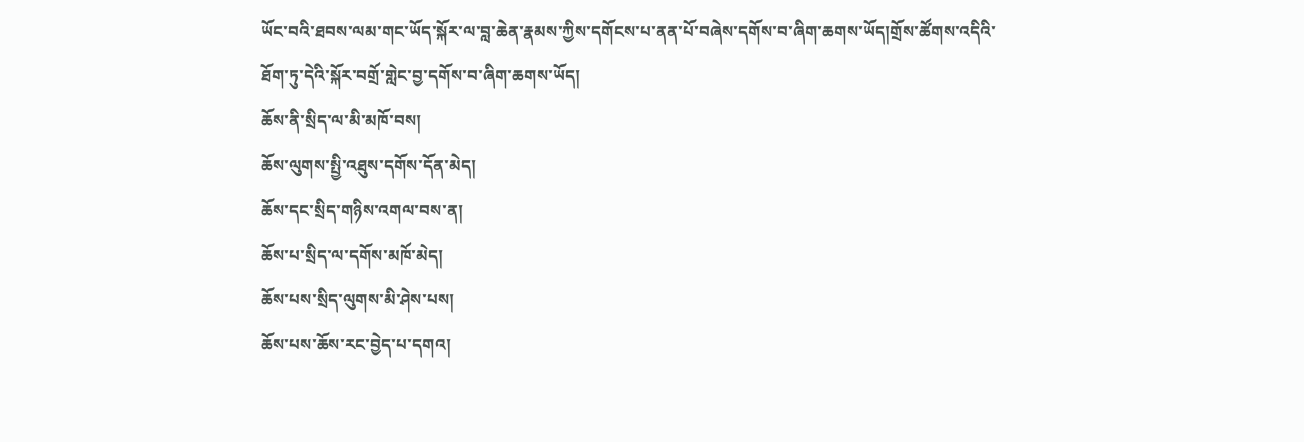ཡོང་བའི་ཐབས་ལམ་གང་ཡོད་སྐོར་ལ་བླ་ཆེན་རྣམས་ཀྱིས་དགོངས་པ་ནན་པོ་བཞེས་དགོས་བ་ཞིག་ཆགས་ཡོད།གྲོས་ཚོགས་འདིའི་ཐོག་ཏུ་དེའི་སྐོར་བགྲོ་གླེང་བྱ་དགོས་བ་ཞིག་ཆགས་ཡོད།
ཆོས་ནི་སྲིད་ལ་མི་མཁོ་བས།
ཆོས་ལུགས་སྤྱི་འཐུས་དགོས་དོན་མེད།
ཆོས་དང་སྲིད་གཉིས་འགལ་བས་ན།
ཆོས་པ་སྲིད་ལ་དགོས་མཁོ་མེད།
ཆོས་པས་སྲིད་ལུགས་མི་ཤེས་པས།
ཆོས་པས་ཆོས་རང་བྱེད་པ་དགའ།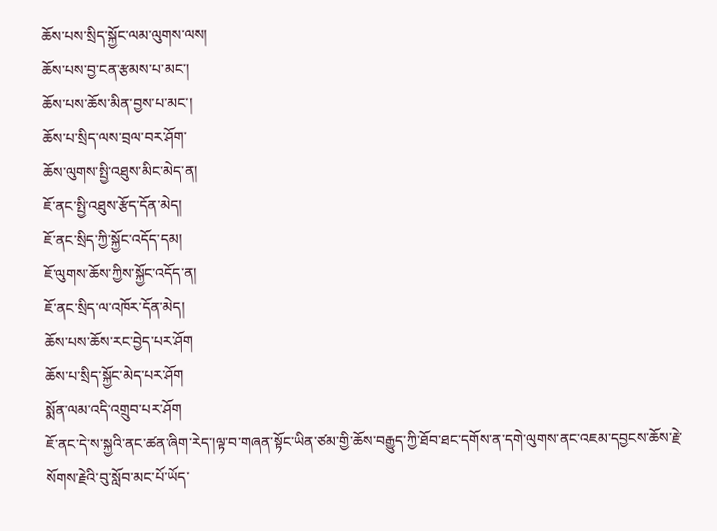ཆོས་པས་སྲིད་སྐྱོང་ལམ་ལུགས་ལས།
ཆོས་པས་བྱ་ངན་རྩམས་པ་མང་།
ཆོས་པས་ཆོས་མིན་བྱས་པ་མང་།
ཆོས་པ་སྲིད་ལས་བྲལ་བར་ཤོག་
ཆོས་ལུགས་སྤྱི་འཐུས་མིང་མེད་ན།
ཇོ་ནང་སྤྱི་འཐུས་རྩོད་དོན་མེད།
ཇོ་ནང་སྲིད་ཀྱི་སྐྱོང་འདོད་དམ།
ཇོ་ལུགས་ཆོས་ཀྱིས་སྐྱོང་འདོད་ན།
ཇོ་ནང་སྲིད་ལ་འཁོར་དོན་མེད།
ཆོས་པས་ཆོས་རང་བྱེད་པར་ཤོག
ཆོས་པ་སྲིད་སྐྱོང་མེད་པར་ཤོག
སྨོན་ལམ་འདི་འགྲུབ་པར་ཤོག
ཇོ་ནང་དེ་ས་སྐྱའི་ནང་ཚན་ཞིག་རེད་།ལྟ་བ་གཞན་སྟོང་ཡིན་ཙམ་གྱི་ཆོས་བརྒྱུད་ཀྱི་ཐོབ་ཐང་དགོས་ན་དགེ་ལུགས་ནང་འཇམ་དབྱངས་ཆོས་རྗེ་སོགས་རྗེའི་བུ་སློབ་མང་པོ་ཡོད་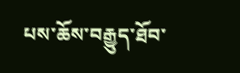པས་ཆོས་བརྒྱུད་ཐོབ་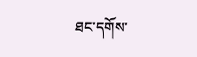ཐང་དགོས་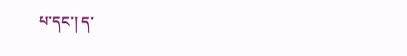པ་དང་། ད་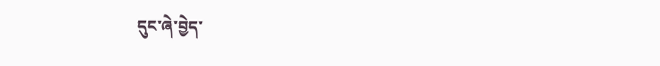དུང་ཞེ་བྱེད་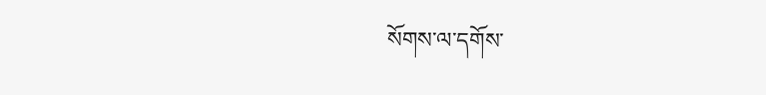སོགས་ལ་དགོས་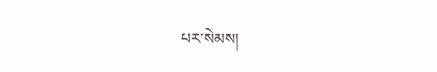པར་སེམས།